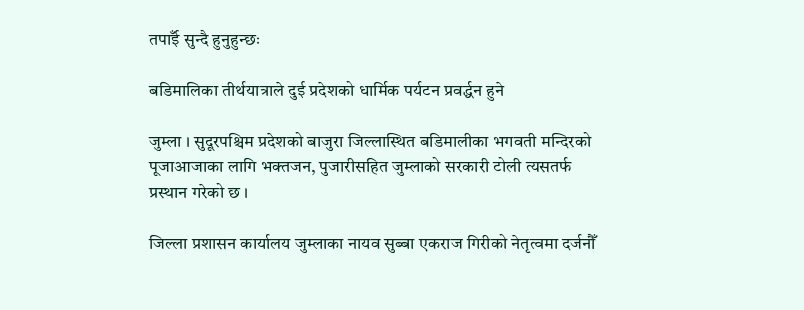तपाईँ सुन्दै हुनुहुन्छः

बडिमालिका तीर्थयात्राले दुई प्रदेशको धार्मिक पर्यटन प्रवर्द्धन हुने

जुम्ला । सुदूरपश्चिम प्रदेशको बाजुरा जिल्लास्थित बडिमालीका भगवती मन्दिरको पूजाआजाका लागि भक्तजन, पुजारीसहित जुम्लाको सरकारी टोली त्यसतर्फ प्रस्थान गरेको छ ।

जिल्ला प्रशासन कार्यालय जुम्लाका नायव सुब्बा एकराज गिरीको नेतृत्वमा दर्जनौँ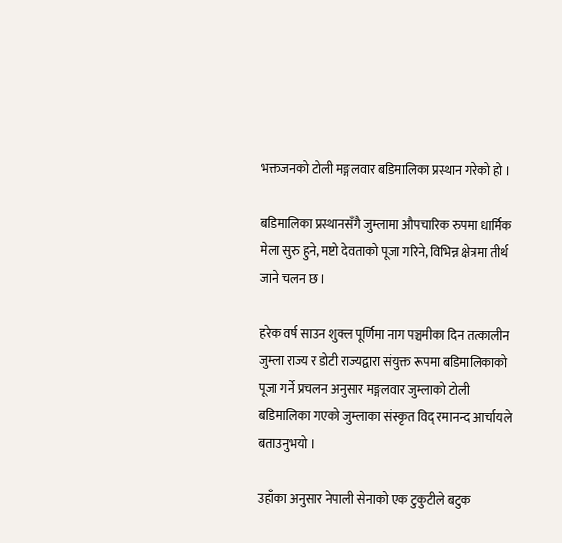भक्तजनको टोली मङ्गलवार बडिमालिका प्रस्थान गरेको हो ।

बडिमालिका प्रस्थानसँगै जुम्लामा औपचारिक रुपमा धार्मिक मेला सुरु हुने, मष्टो देवताको पूजा गरिने, विभिन्न क्षेत्रमा तीर्थ जाने चलन छ ।

हरेक वर्ष साउन शुक्ल पूर्णिमा नाग पञ्चमीका दिन तत्कालीन जुम्ला राज्य र डोटी राज्यद्वारा संयुक्त रूपमा बडिमालिकाको पूजा गर्ने प्रचलन अनुसार मङ्गलवार जुम्लाको टोली बडिमालिका गएको जुम्लाका संस्कृत विद् रमानन्द आर्चायले बताउनुभयो ।

उहाँका अनुसार नेपाली सेनाको एक टुकुटीले बटुक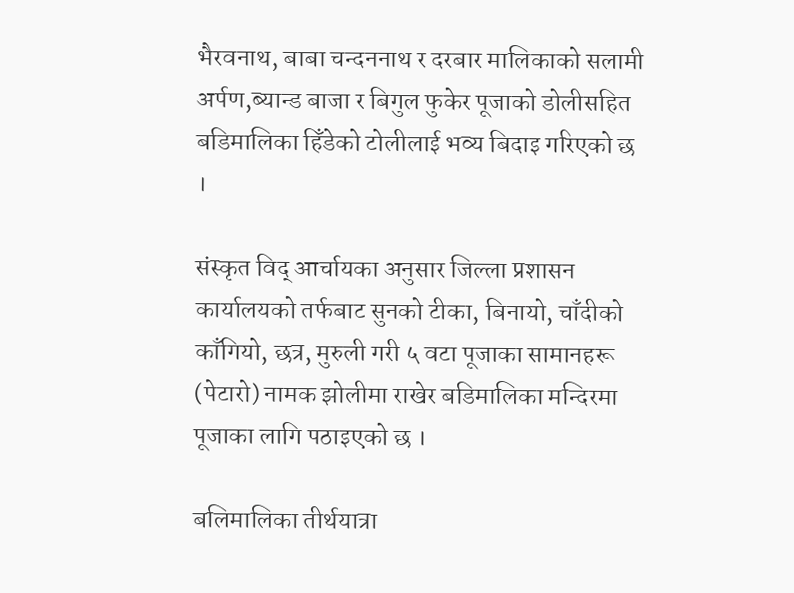भैरवनाथ, बाबा चन्दननाथ र दरबार मालिकाको सलामी अर्पण,ब्यान्ड बाजा र बिगुल फुकेर पूजाको डोलीसहित बडिमालिका हिँडेको टोलीलाई भव्य बिदाइ गरिएको छ ।

संस्कृत विद् आर्चायका अनुसार जिल्ला प्रशासन कार्यालयको तर्फबाट सुनको टीका, बिनायो, चाँदीको काँगियो, छत्र, मुरुली गरी ५ वटा पूजाका सामानहरू (पेटारो) नामक झोलीमा राखेर बडिमालिका मन्दिरमा पूजाका लागि पठाइएको छ ।

बलिमालिका तीर्थयात्रा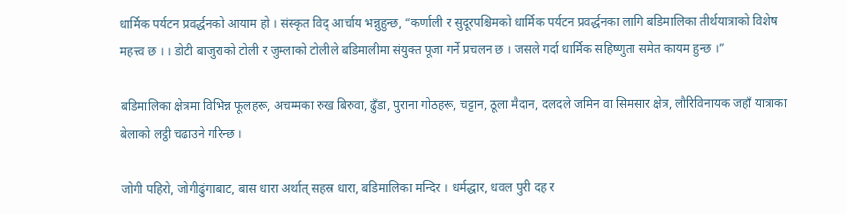धार्मिक पर्यटन प्रवर्द्धनको आयाम हो । संस्कृत विद् आर्चाय भन्नुहुन्छ, “कर्णाली र सुदूरपश्चिमको धार्मिक पर्यटन प्रवर्द्धनका लागि बडिमालिका तीर्थयात्राको विशेष महत्त्व छ । । डोटी बाजुराको टोली र जुम्लाको टोलीले बडिमालीमा संयुक्त पूजा गर्ने प्रचलन छ । जसले गर्दा धार्मिक सहिष्णुता समेत कायम हुन्छ ।”

बडिमालिका क्षेत्रमा विभिन्न फूलहरू, अचम्मका रुख बिरुवा, ढुँडा, पुराना गोठहरू, चट्टान, ठूला मैदान, दलदले जमिन वा सिमसार क्षेत्र, लौरिविनायक जहाँ यात्राका बेलाको लट्ठी चढाउने गरिन्छ ।

जोगी पहिरो, जोगीढुंगाबाट, बास धारा अर्थात् सहस्र धारा, बडिमालिका मन्दिर । धर्मद्धार, धवल पुरी दह र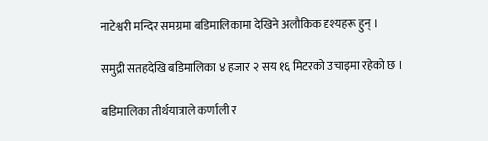नाटेश्वरी मन्दिर समग्रमा बडिमालिकामा देखिने अलौकिक दृश्यहरू हुन् ।

समुद्री सतहदेखि बडिमालिका ४ हजार २ सय १६ मिटरको उचाइमा रहेको छ ।

बडिमालिका तीर्थयात्राले कर्णाली र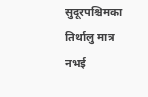सुदूरपश्चिमका तिर्थालु मात्र नभई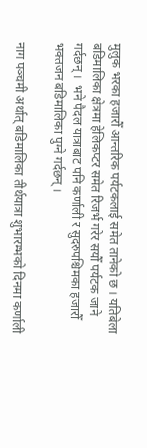मुलुक भरका हजारौँ आन्तरिक पर्यटकलाई समेत तानेको छ । यतिबेला बडिमालिका क्षेत्रमा हेलिकप्टर समेत रिजर्भ गरेर सयौँ पर्यटक जाने गर्दछन् ।  भने पैदल यात्राबाट पनि कर्णाली र सुदरुपश्चिमका हजारौँ भक्तजन बडिमालिका पुग्ने गर्दछन् ।

नाग पञ्चमी अर्थात् बडिमालिका तीर्थयात्रा शुभारम्भको दिनमा कर्णाली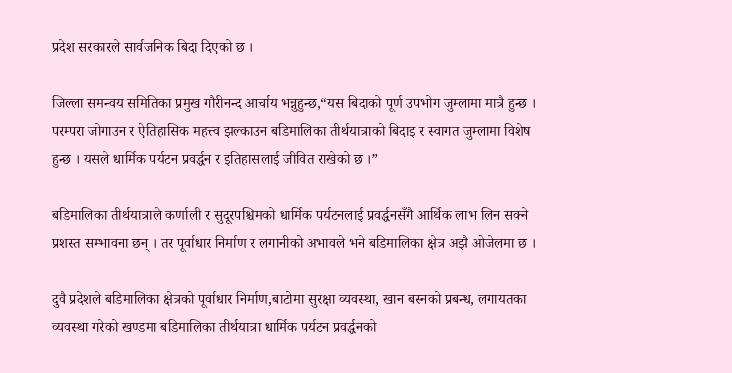प्रदेश सरकारले सार्वजनिक बिदा दिएको छ ।

जिल्ला समन्वय समितिका प्रमुख गौरीनन्द आर्चाय भन्नुहुन्छ,“यस बिदाको पूर्ण उपभोग जुम्लामा मात्रै हुन्छ । परम्परा जोगाउन र ऐतिहासिक महत्त्व झल्काउन बडिमालिका तीर्थयात्राको बिदाइ र स्वागत जुम्लामा विशेष हुन्छ । यसले धार्मिक पर्यटन प्रवर्द्धन र इतिहासलाई जीवित राखेको छ ।”

बडिमालिका तीर्थयात्राले कर्णाली र सुदूरपश्चिमको धार्मिक पर्यटनलाई प्रवर्द्धनसँगै आर्थिक लाभ लिन सक्ने प्रशस्त सम्भावना छन् । तर पूर्वाधार निर्माण र लगानीको अभावले भने बडिमालिका क्षेत्र अझै ओजेलमा छ ।

दुवै प्रदेशले बडिमालिका क्षेत्रको पूर्वाधार निर्माण,बाटोमा सुरक्षा व्यवस्था, खान बस्नको प्रबन्ध, लगायतका व्यवस्था गरेको खण्डमा बडिमालिका तीर्थयात्रा धार्मिक पर्यटन प्रवर्द्धनको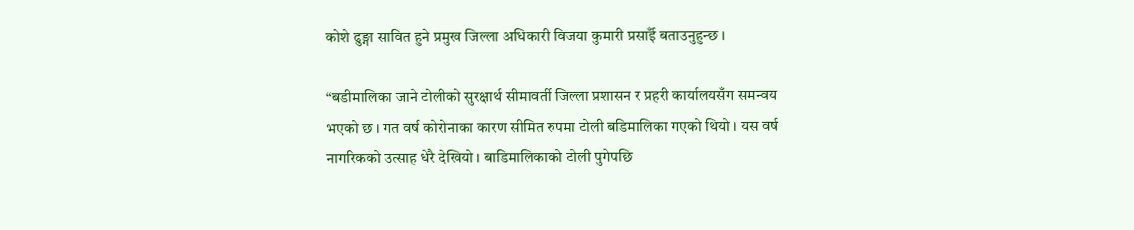कोशे ढुङ्गा सावित हुने प्रमुख जिल्ला अधिकारी विजया कुमारी प्रसाईँ बताउनुहुन्छ ।

“बडीमालिका जाने टोलीको सुरक्षार्थ सीमावर्ती जिल्ला प्रशासन र प्रहरी कार्यालयसँग समन्वय भएको छ । गत वर्ष कोरोनाका कारण सीमित रुपमा टोली बडिमालिका गएको थियो । यस वर्ष नागरिकको उत्साह धेरै देखियो । बाडिमालिकाको टोली पुगेपछि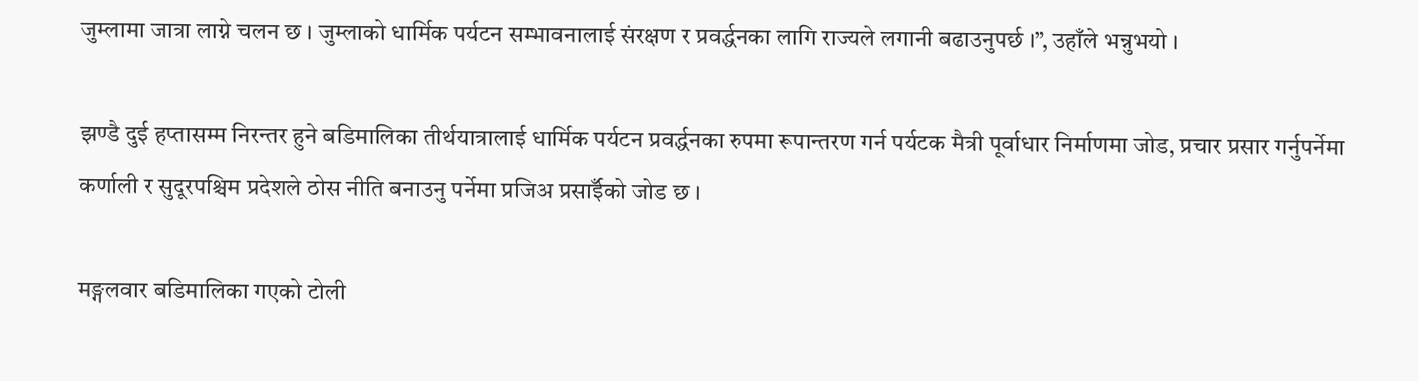जुम्लामा जात्रा लाग्ने चलन छ । जुम्लाको धार्मिक पर्यटन सम्भावनालाई संरक्षण र प्रवर्द्धनका लागि राज्यले लगानी बढाउनुपर्छ ।”, उहाँले भन्नुभयो ।

झण्डै दुई हप्तासम्म निरन्तर हुने बडिमालिका तीर्थयात्रालाई धार्मिक पर्यटन प्रवर्द्धनका रुपमा रूपान्तरण गर्न पर्यटक मैत्री पूर्वाधार निर्माणमा जोड, प्रचार प्रसार गर्नुपर्नेमा कर्णाली र सुदूरपश्चिम प्रदेशले ठोस नीति बनाउनु पर्नेमा प्रजिअ प्रसाईँको जोड छ ।

मङ्गलवार बडिमालिका गएको टोली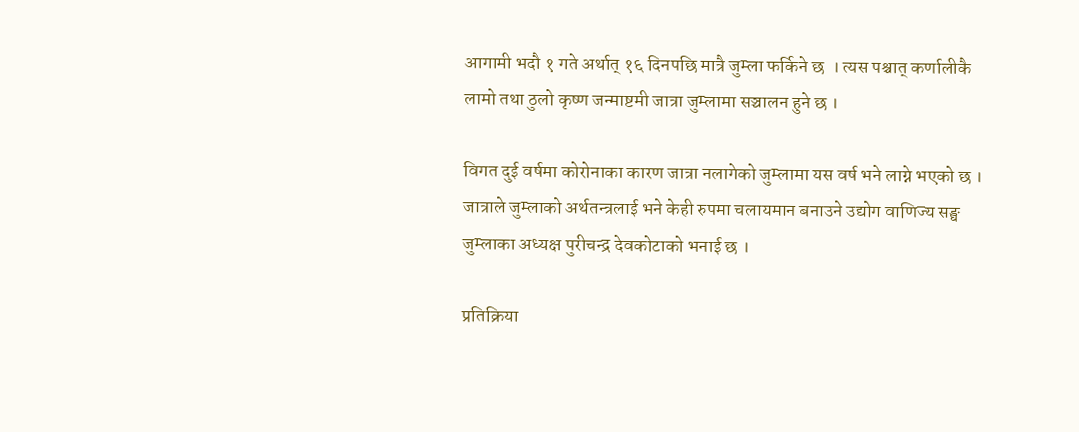आगामी भदौ १ गते अर्थात् १६ दिनपछि मात्रै जुम्ला फर्किने छ  । त्यस पश्चात् कर्णालीकै लामो तथा ठुलो कृष्ण जन्माष्टमी जात्रा जुम्लामा सञ्चालन हुने छ ।

विगत दुई वर्षमा कोरोनाका कारण जात्रा नलागेको जुम्लामा यस वर्ष भने लाग्ने भएको छ । जात्राले जुम्लाको अर्थतन्त्रलाई भने केही रुपमा चलायमान बनाउने उद्योग वाणिज्य सङ्घ जुम्लाका अध्यक्ष पुरीचन्द्र देवकोटाको भनाई छ ।

प्रतिक्रिया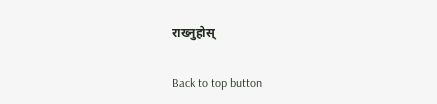राख्नुहोस्

Back to top button